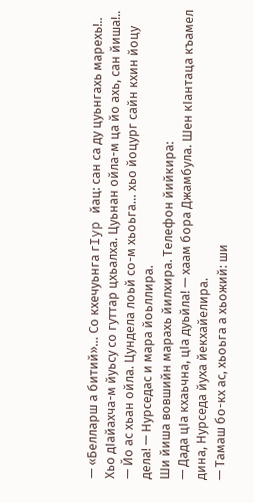— «Белларш а битий»… Со кхечуьнга гIyp йац: сан са ду цуьнгахь марехь!.. Хьо дIайахча-м йуьсу со гуттар цхьалха. Цуьнан ойла-м ца йо ахь, сан йиша!..
— Йо ас хьан ойла. Цундела лоьй со-м хьоьга… хьо йоцург сайн кхин йоцу дела! — Нурседас и мара йоьллира.
Ши йиша вовшийн марахь йилхира. Телефон йийкира:
— Дада цIа кхаьчна, цIа дуьйла! — хаам бора Джамбула. Шен кIантаца къамел дина, Нурседа йуха йекхайелира.
— Тамаш бо-кх ас, хьоьга а хьожий: ши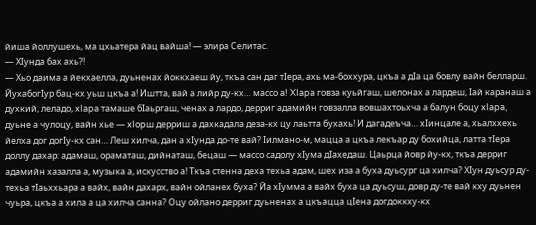йиша йоллушехь, ма цхьатера йац вайша! — элира Селитас.
— ХIунда бах ахь?!
— Хьо даима а йекхаелла, дуьненах йоккхаеш йу, ткъа сан даг тIера, ахь ма-боххура, цкъа а дIа ца бовлу вайн белларш. ЙухабогIур бац-кх уьш цкъа а! Иштта, вай а лийр ду-кх… массо a! XIapa говза куьйгаш, шелонах а лардеш, Iай каранаш а духкий, леладо, xIapa тамаше бIаьргаш, ченах а лардо, дерриг адамийн говзалла вовшахтоьхча а балун боцу xIapa, дуьне а чулоцу, вайн хье — xIopш дерриш а дахкадала деза-кх цу лаьтта бухахь! И дагадеъча… хIинцале а, хьалххехь йелха дог догIу-кх сан… Леш хилча, дан а хIунда до-те вай? Iилмано-м, мацца а цкъа лекъар ду бохийца, латта тIера доллу дахар: адамаш, ораматаш, дийнаташ, бецаш — массо садолу хIума дIахедаш. Цаьрца йовр йу-кх, ткъа дерриг адамийн хазалла а, музыка а, искусство а! Ткъа стенна деха техьа адам, шех иза а буха дуьсург ца хилча? ХIун дуьсур ду-техьа тIаьххьара а вайх, вайн дахарх, вайн ойланех буха? Йа хIумма а вайх буха ца дуьсуш, довр ду-те вай кху дуьнен чуьра, цкъа а хила а ца хилча санна? Оцу ойлано дерриг дуьненах а цкъацца цIена догдоккху-кх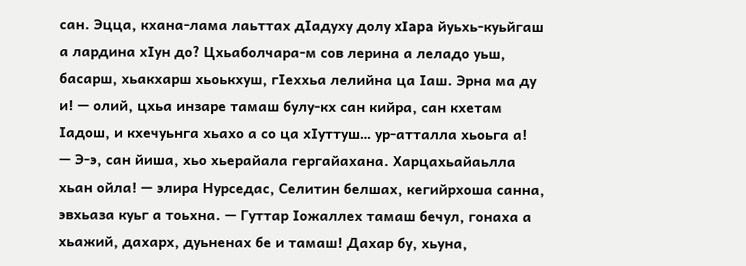сан. Эцца, кхана-лама лаьттах дIадуху долу xIapa йуьхь-куьйгаш а лардина хIун до? Цхьаболчара-м сов лерина а леладо уьш, басарш, хьакхарш хьоькхуш, гIеххьа лелийна ца Iаш. Эрна ма ду и! — олий, цхьа инзаре тамаш булу-кх сан кийра, сан кхетам Iадош, и кхечуьнга хьахо а со ца хIуттуш… ур-атталла хьоьга а!
— Э-э, сан йиша, хьо хьерайала гергайахана. Харцахьайаьлла хьан ойла! — элира Нурседас, Селитин белшах, кегийрхоша санна, эвхьаза куьг а тоьхна. — Гуттар Iожаллех тамаш бечул, гонаха а хьажий, дахарх, дуьненах бе и тамаш! Дахар бу, хьуна,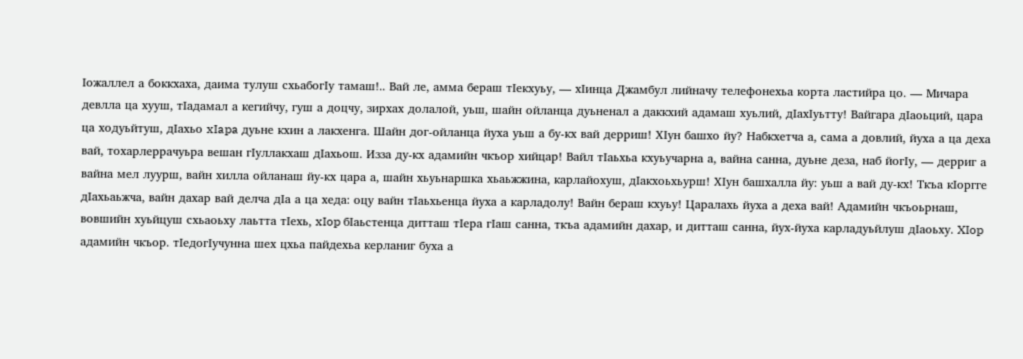Iожаллел а боккхаха, даима тулуш схьабогIу тамаш!.. Вай ле, амма бераш тIекхуьу, — хIинца Джамбул лийначу телефонехьа корта ластийра цо. — Мичара девлла ца хууш, тIадамал а кегийчу, гуш а доцчу, зирхах долалой, уьш, шайн ойланца дуьненал а даккхий адамаш хуьлий, дIахIуьтту! Вайгара дIаоьций, цара ца ходуьйтуш, дIахьо xIapa дуьне кхин а лакхенга. Шайн дог-ойланца йуха уьш а бу-кх вай дерриш! ХIун башхо йу? Набкхетча а, сама а довлий, йуха а ца деха вай, тохарлеррачуьра вешан гIуллакхаш дIахьош. Изза ду-кх адамийн чкъор хийцар! Вайл тIаьхьа кхуьучарна а, вайна санна, дуьне деза, наб йогIу, — дерриг а вайна мел луурш, вайн хилла ойланаш йу-кх цара а, шайн хьуьнаршка хьаьжжина, карлайохуш, дIакхоьхьурш! ХIун башхалла йу: уьш а вай ду-кх! Ткъа кIоргге дIахьаьжча, вайн дахар вай делча дIа а ца хеда: оцу вайн тIаьхьенца йуха а карладолу! Вайн бераш кхуьу! Царалахь йуха а деха вай! Адамийн чкъоьрнаш, вовшийн хуьйцуш схьаоьху лаьтта тIехь, xIop бIаьстенца дитташ тIера гIаш санна, ткъа адамийн дахар, и дитташ санна, йух-йуха карладуьйлуш дIаоьху. XIop адамийн чкъор. тIедогIучунна шех цхьа пайдехьа керланиг буха а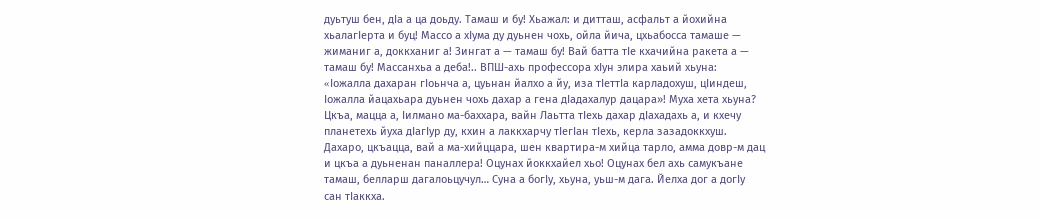дуьтуш бен, дIа а ца доьду. Тамаш и бу! Хьажал: и дитташ, асфальт а йохийна хьалагIерта и буц! Массо а хIума ду дуьнен чохь, ойла йича, цхьабосса тамаше — жиманиг а, доккханиг а! Зингат а — тамаш бу! Вай батта тIе кхачийна ракета а — тамаш бу! Массанхьа а деба!.. ВПШ-ахь профессора хIун элира хаьий хьуна: «Iожалла дахаран гIоьнча а, цуьнан йалхо а йу, иза тIеттIа карладохуш, цIиндеш, Iожалла йацахьара дуьнен чохь дахар а гена дIадахалур дацара»! Муха хета хьуна? Цкъа, мацца а, Iилмано ма-баххара, вайн Лаьтта тIехь дахар дIахадахь а, и кхечу планетехь йуха дIагIур ду, кхин а лаккхарчу тIегIан тIехь, керла зазадоккхуш. Дахаро, цкъацца, вай а ма-хийццара, шен квартира-м хийца тарло, амма довр-м дац и цкъа а дуьненан паналлера! Оцунах йоккхайел хьо! Оцунах бел ахь самукъане тамаш, белларш дагалоьцучул… Суна а богIy, хьуна, уьш-м дага. Йелха дог а догIу сан тIаккха.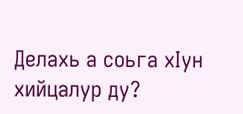Делахь а соьга хIун хийцалур ду?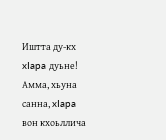Иштта ду-кх xIapa дуьне! Амма, хьуна санна, xIapa вон кхоьллича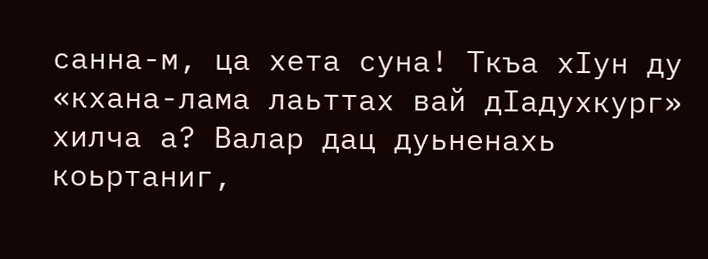санна-м, ца хета суна! Ткъа хIун ду «кхана-лама лаьттах вай дIадухкург» хилча а? Валар дац дуьненахь коьртаниг,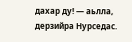дахар ду! — аьлла, дерзийра Нурседас.